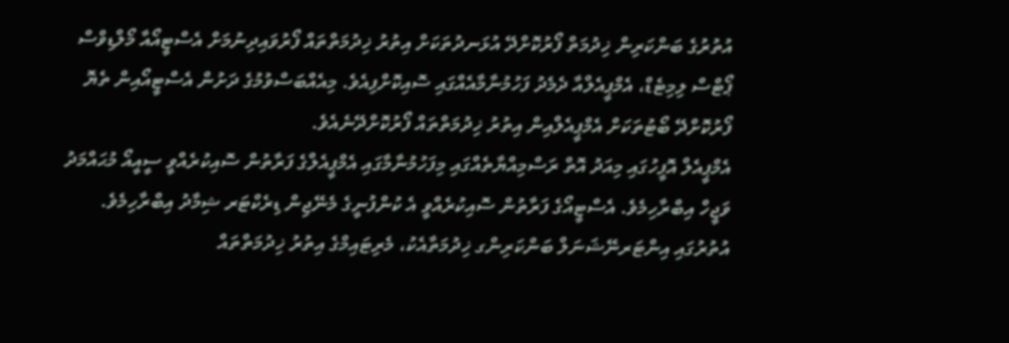އުތުރުގެ ބަންކަރިން ޚިދުމަތް ފޯރުކޮށްދޭ އުޅަނދުތަކަށް އިތުރު ޚިދުމަތްތައް ފޯރުވައިދިނުމަށް އެސްޓީއޯއާ މޯލްޑިވްސް ޕޯޓްސް ލިމިޓެޑް، އެމްޕީއެލްއާ ދެމެދު ފަހުމުނާމާއެއްގައި ސޮއިކޮށްފިއެވެ. މިއެއްބަސްވުމުގެ ދަށުން އެސްޓީއޯއިން ތެޔޮ ފޯރުކޮށްދޭ ބޯޓުތަކަށް އެމްޕީއެލްއިން އިތުރު ޚިދުމަތްތައް ފޯރުކޮށްދޭނެއެވެ.
އެމްޕީއެލް އޮފީހުގައި މިއަދު އޮތް ރަސްމިއްޔާތެއްގައި މިފަހުމުނާމާގައި އެމްޕީއެލްގެ ފަރާތުން ސޮއިކުރެއްވީ ސީއީއޯ މުޙައްމަދު ވަޖީހް އިބްރާހިމެވެ. އެސްޓީއޯގެ ފަރާތުން ސޮއިކުރެއްވީ އެ ކުންފުނީގެ މެނޭޖިން ޑިރެކްޓަރ ޝިމާދު އިބްރާހިމެވެ.
އުތުރުގައި އިންޓަރނޭޝަނަލް ބަންކަރިންގ ޚިދުމަތާއެކު، މެރިޓައިމްގެ އިތުރު ޚިދުމަތްތައް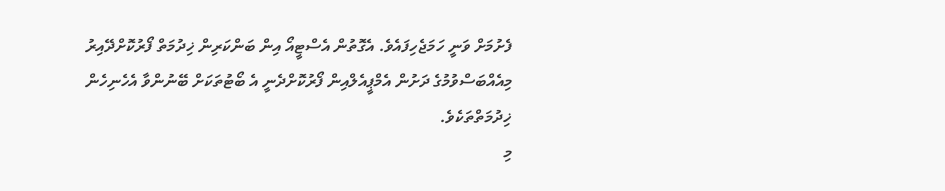ފެށުމަށް ވަނީ ހަމަޖެހިފައެވެ. އެގޮތުން އެސްޓީއޯ އިން ބަންކަރިން ޚިދުމަތް ފޯރުކޮށްދޭއިރު މިއެއްބަސްވުމުގެ ދަށުން އެމްޕީއެލްއިން ފޯރުކޮށްދެނީ އެ ބޯޓުތަކަށް ބޭނުންވާ އެހެނިހެން ޚިދުމަތްތަކެވެ.
މި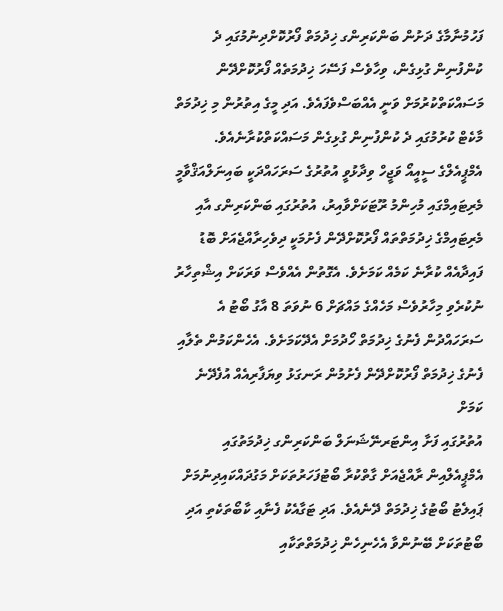ފަހުމުނާމާގެ ދަށުން ބަންކަރިންގ ޚިދުމަތް ފޯރުކޮށްދިނުމުގައި ދެ ކުންފުނިން ގުޅިގެން، ވިހާވެސް ފަސޭހަ ޚިދުމަތެއް ފޯރުކޮށްދޭން މަސައްކަތްކުރުމަށް ވަނީ އެއްބަސްވެފައެވެ. އަދި މީގެ އިތުރުން މި ޚިދުމަތް މާކެޓް ކުރުމުގައި ދެ ކުންފުނިން ގުޅިގެން މަސައްކަތްކުރާނެއެވެ.
އެމްޕީއެލްގެ ސީއީއޯ ވަޖީހް ވިދާޅުވީ އުތުރުގެ ސަރަހައްދަކީ ބައިނަލްއަޤްވާމީ މެރިޓައިމްގައި މުހިންމު ރޫޓަކަށްވާއިރު، އުތުރުގައި ބަންކަރިންގ އާއި މެރިޓައިމްގެ ޚިދުމަތްތައް ފޯރުކޮށްދޭން ފެށުމަކީ ދިވެހިރާއްޖެއަށް ބޮޑު ފައިދާއެއް ކުރާނެ ކަމެއް ކަމަށެވެ. އެގޮތުން އެއްވެސް ވަރަކަށް އިޝްތިހާރު ނުކުރެވި މިހާރުވެސް މަހެއްގެ މައްޗަށް 6 ނުވަތަ 8 އާގު ބޯޓު އެ ސަރަހައްދުން ފެނުގެ ޚިދުމަތް ހޯދުމަށް އެދޭކަމަށެވެ. އެހެންކަމުން ތެލާއި ފެނުގެ ޚިދުމަތް ފޯރުކޮށްދޭން ފެށުމުން ރަނގަޅު ވިޔަފާރިއެއް އުފެދޭނެ ކަމަށް
އުތުރުގައި ފަށާ އިންޓަރނޭޝަނަލް ބަންކަރިންގ ޚިދުމަތުގައި އެމްޕީއެލްއިން ރާއްޖެއަށް ގާތްކުރާ ބޯޓުފަހަރުތަކަށް މަގުދައްކައިދިނުމަށް ޕައިލެޓު ބޯޓުގެ ޚިދުމަތް ދޭނެއެވެ. އަދި ޓަގާއެކު ފެނާއި ކާބޯތަކެތި އަދި ބޯޓުތަކަށް ބޭނުންވާ އެހެނިހެން ޚިދުމަތްތަކާއި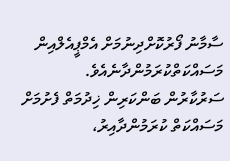ސާމާނު ފޯރުކޮށްދިނުމަށް އެމްޕީއެލްއިން މަސައްކަތްކުރަމުންދާނެއެވެ.
ސަރުކާރުން ބަންކަރިން ޚިދުމަތް ފެށުމަށް މަސައްކަތް ކުރަމުންދާއިރު،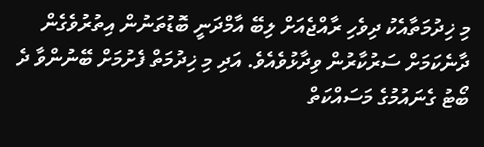މި ޚިދުމަތާއެކު ދިވެހި ރާއްޖެއަށް ލިބޭ އާމްދަނީ ބޮޑުތަނުން އިތުރުވެގެން ދާނެކަމަށް ސަރުކާރުން ވިދާޅުވެއެވެ. އަދި މި ޚިދުމަތް ފެށުމަށް ބޭނުންވާ ދެ ބޯޓު ގެނައުމުގެ މަސައްކަތް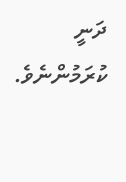ދަނީ ކުރަމުންނެވެ.